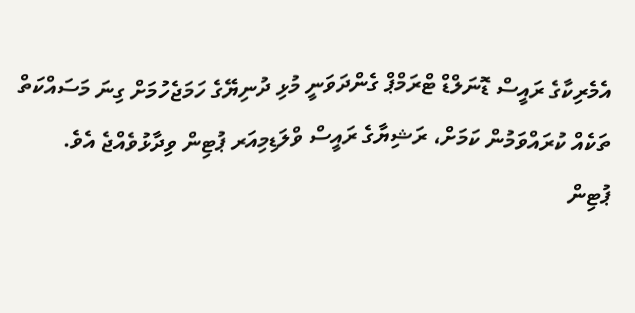އެމެރިކާގެ ރައީސް ޑޮނަލްޑް ޓްރަމްޕް ގެންދަވަނީ މުޅި ދުނިޔޭގެ ހަމަޖެހުމަށް ގިނަ މަސައްކަތް ތަކެއް ކުރައްވަމުން ކަމަށް، ރަޝިޔާގެ ރައީސް ވްލަޑިމިއަރ ޕުޓިން ވިދާޅުވެއްޖެ އެވެ.
ޕުޓިން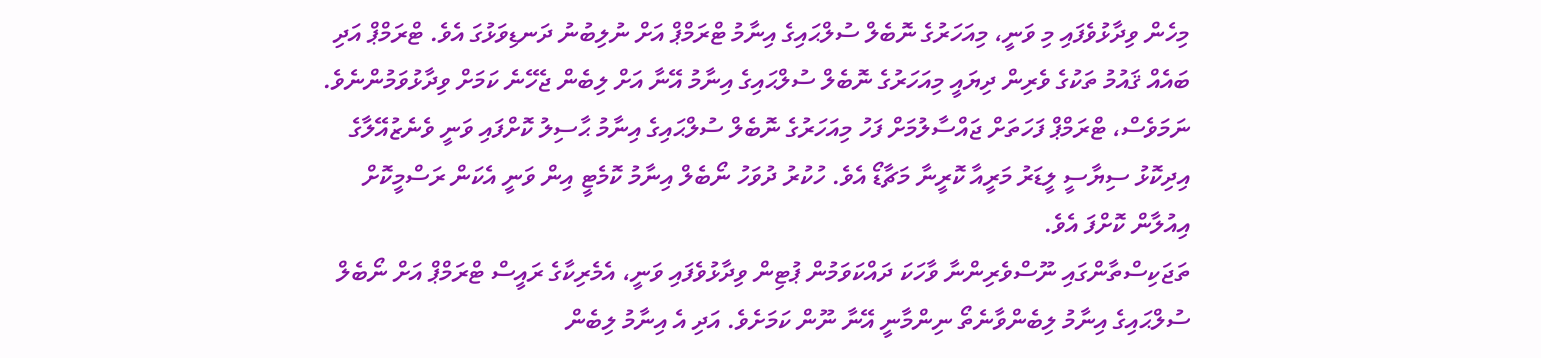މިހެން ވިދާޅުވެފައި މި ވަނީ، މިއަހަރުގެ ނޮބެލް ސުލްޙައިގެ އިނާމު ޓްރަމްޕް އަށް ނުލިބުނު ދަނޑިވަޅުގަ އެވެ. ޓްރަމްޕް އަދި ބައެއް ޤައުމު ތަކުގެ ވެރިން ދިޔައީ މިއަހަރުގެ ނޮބެލް ސުލްޙައިގެ އިނާމު އޭނާ އަށް ލިބެން ޖެހޭނެ ކަމަށް ވިދާޅުވަމުންނެވެ.
ނަމަވެސް، ޓްރަމްޕް ފަހަތަށް ޖައްސާލުމަށް ފަހު މިއަހަރުގެ ނޮބެލް ސުލްޙައިގެ އިނާމު ޙާސިލު ކޮށްފައި ވަނީ ވެނެޒުއޭލާގެ އިދިކޮޅު ސިޔާސީ ލީޑަރު މަރީއާ ކޮރީނާ މަޗާޑޯ އެވެ. ހުކުރު ދުވަހު ނޯބެލް އިނާމު ކޮމެޓީ އިން ވަނީ އެކަން ރަސްމީކޮށް އިއުލާން ކޮށްފަ އެވެ.
ތަޖަކިސްތާންގައި ނޫސްވެރިންނާ ވާހަކަ ދައްކަވަމުން ޕުޓިން ވިދާޅުވެފައި ވަނީ، އެމެރިކާގެ ރައީސް ޓްރަމްޕް އަށް ނޯބެލް ސުލްޙައިގެ އިނާމު ލިބެންވާނެތޯ ނިންމާނީ އޭނާ ނޫން ކަމަށެވެ. އަދި އެ އިނާމު ލިބެން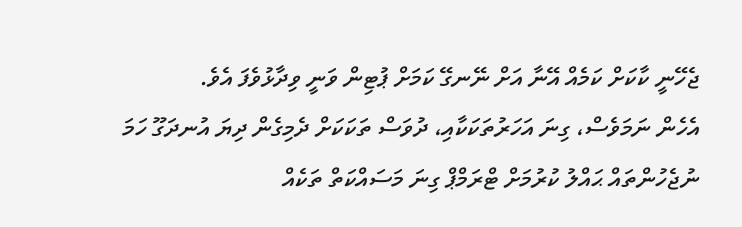ޖެހޭނީ ކާކަށް ކަމެއް އޭނާ އަށް ނޭނގޭ ކަމަށް ޕުޓިން ވަނީ ވިދާޅުވެފަ އެވެ.
އެހެން ނަމަވެސް، ގިނަ އަހަރުތަކަކާއި، ދުވަސް ތަކަކަށް ދެމިގެން ދިޔަ އުނދަގޫ ހަމަ ނުޖެހުންތައް ޙައްލު ކުރުމަށް ޓްރަމްޕް ގިނަ މަސައްކަތް ތަކެއް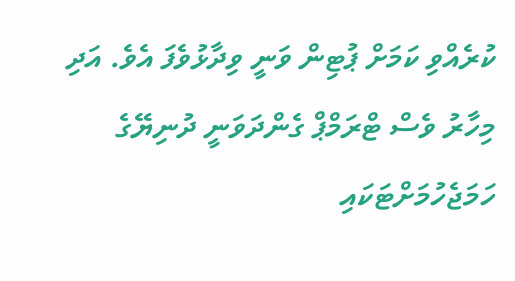ކުރެއްވި ކަމަށް ޕުޓިން ވަނީ ވިދާޅުވެފަ އެވެ. އަދި މިހާރު ވެސް ޓްރަމްޕް ގެންދަވަނީ ދުނިޔޭގެ ހަމަޖެހުމަށްޓަކައި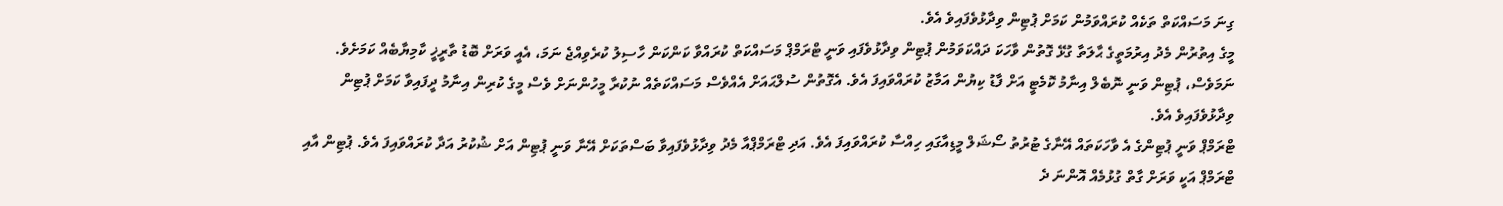ގިނަ މަސައްކަތް ތަކެއް ކުރައްވަމުން ކަމަށް ޕުޓިން ވިދާޅުވެފައިވެ އެވެ.
މީގެ އިތުރުން މެދު އިރުމަތީގެ ޙާލަތާ ގުޅޭ ގޮތުން ވާހަކަ ދައްކަވަމުން ޕުޓިން ވިދާޅުވެފައި ވަނީ ޓްރަމްޕް މަސައްކަތް ކުރައްވާ ކަންކަން ހާސިލު ކުރެވިއްޖެ ނަމަ، އެއީ ވަރަށް ބޮޑު ތާރީޚީ ކާމިޔާބެއް ކަމަށެވެ. ނަމަވެސް، ޕުޓިން ވަނީ ނޮބެލް އިނާމު ކޮމެޓީ އަށް ފާޑު ކިޔުން އަމާޒު ކުރައްވައިފަ އެވެ. އެގޮތުން ސުލްޙައަށް އެއްވެސް މަސައްކަތެއް ނުކުރާ މީހުންނަށް ވެސް މީގެ ކުރިން އިނާމު ދީފައިވާ ކަމަށް ޕުޓިން ވިދާޅުވެފައިވެ އެވެ.
ޓްރަމްޕް ވަނީ ޕުޓިންގެ އެ ވާހަކަތައް އޭނާގެ ޓުރުތު ސޯޝަލް މީޑިއާގައި ހިއްސާ ކުރައްވައިފަ އެވެ. އަދި ޓްރަމްޕްއާ މެދު ވިދާޅުވެފައިވާ ބަސްތަކަށް އޭނާ ވަނީ ޕުޓިން އަށް ޝުކުރު އަދާ ކުރައްވައިފަ އެވެ. ޕުޓިން އާއި ޓްރަމްޕް އަކީ ވަރަށް ގާތް ގުޅުމެއް އޮންނަ ދެ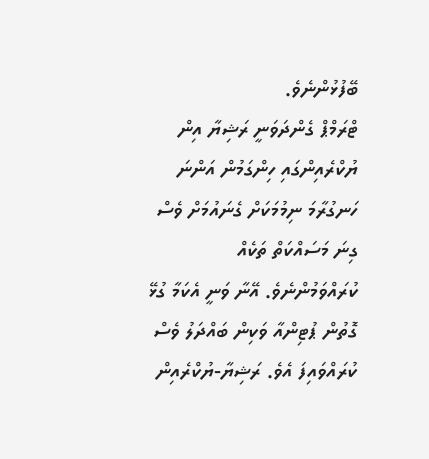ބޭފުޅުންނެވެ.
ޓްރަމްޕް ގެންދަވަނީ ރަޝިޔާ އިން ޔުކްރެއިންގައި ހިންގަމުން އަންނަ ހަނގުރާމަ ނިމުމަކަށް ގެނައުމަށް ވެސް ގިނަ މަސައްކަތް ތަކެއް ކުރައްވަމުންނެވެ. އޭނާ ވަނީ އެކަމާ ގުޅޭ ގޮތުން ޕުޓިންއާ ވަކިން ބައްދަލު ވެސް ކުރައްވައިފަ އެވެ. ރަޝިޔާ-ޔުކްރެއިން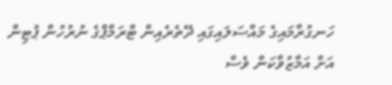ހަނގުރާމައިގެ މައްސަލައިގައި ދޭތެރެއިން ޓްރަމްޕްގެ ނުރުހުން ޕުޓިން އަށް އަމާޒުވާކަން ވެސް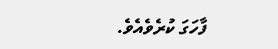ފާހަގަ ކުރެވެއެވެ.